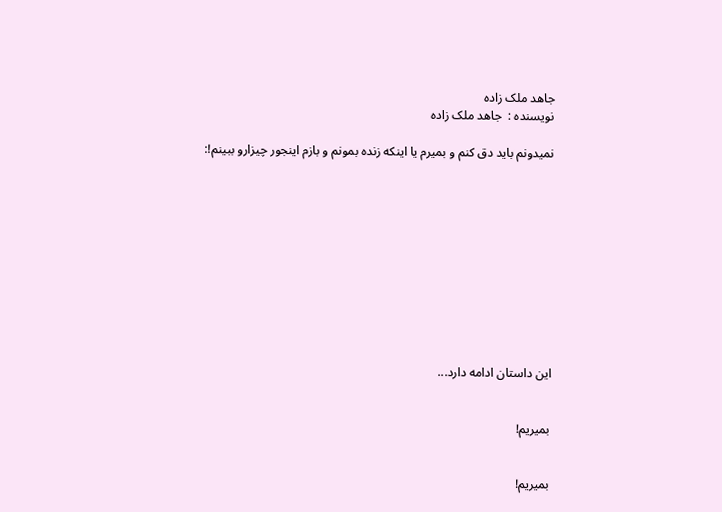جاهد ملک زاده
نويسنده :  جاهد ملک زاده

نميدونم بايد دق کنم و بميرم يا اينکه زنده بمونم و بازم اينجور چيزارو ببينم!:











اين داستان ادامه دارد...


بميريم!


بميريم!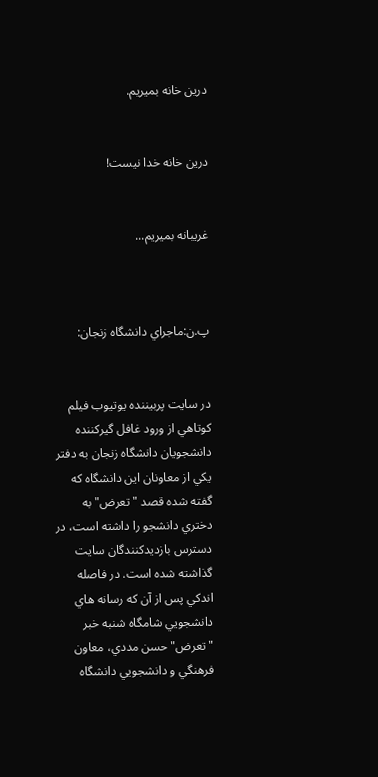درين خانه بميريم.


درين خانه خدا نيست!


غريبانه بميريم...



پ.ن:ماجراي دانشگاه زنجان:


در سايت پربيننده يوتيوب فيلم کوتاهي از ورود غافل گيرکننده دانشجويان دانشگاه زنجان به دفتر يکي از معاونان اين دانشگاه که گفته شده قصد "تعرض" به دختري دانشجو را داشته است، در دسترس بازديدکنندگان سايت گذاشته شده است. در فاصله اندکي پس از آن که رسانه هاي دانشجويي شامگاه شنبه خبر "تعرض" حسن مددي، معاون فرهنگي و دانشجويي دانشگاه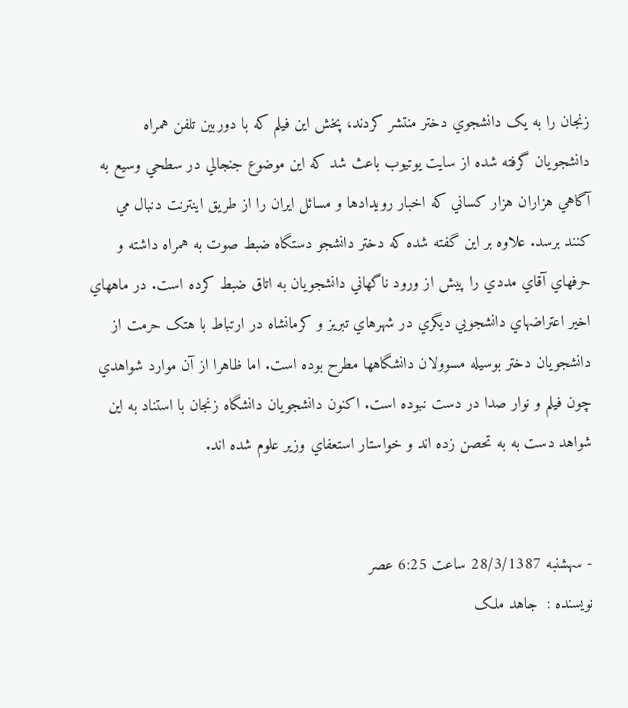زنجان را به يک دانشجوي دختر منتشر کردند، پخش اين فيلم که با دوربين تلفن همراه دانشجويان گرفته شده از سايت يوتيوب باعث شد که اين موضوع جنجالي در سطحي وسيع به آگاهي هزاران هزار کساني که اخبار رويدادها و مسائل ايران را از طريق اينترنت دنبال مي کنند برسد. علاوه بر اين گفته شده که دختر دانشجو دستگاه ضبط صوت به همراه داشته و حرفهاي آقاي مددي را پيش از ورود ناگهاني دانشجويان به اتاق ضبط کرده است. در ماههاي اخير اعتراضهاي دانشجويي ديگري در شهرهاي تبريز و کرمانشاه در ارتباط با هتک حرمت از دانشجويان دختر بوسيله مسوولان دانشگاهها مطرح بوده است. اما ظاهرا از آن موارد شواهدي چون فيلم و نوار صدا در دست نبوده است. اکنون دانشجويان دانشگاه زنجان با استناد به اين شواهد دست به به تحصن زده اند و خواستار استعفاي وزير علوم شده اند.


- سهشنبه 28/3/1387 ساعت 6:25 عصر
نويسنده :  جاهد ملک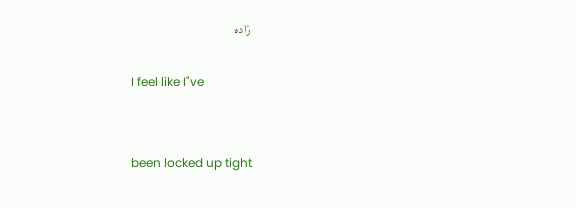زاده

I feel like I"ve


been locked up tight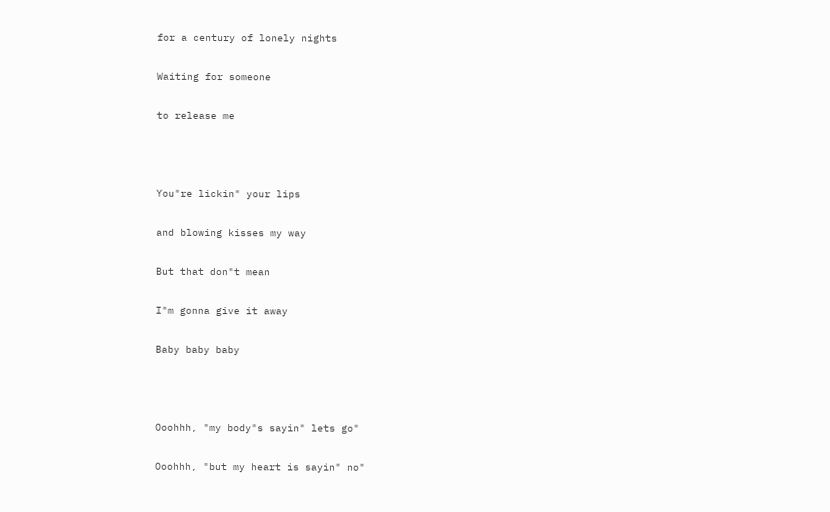for a century of lonely nights


Waiting for someone


to release me





You"re lickin" your lips


and blowing kisses my way


But that don"t mean


I"m gonna give it away


Baby baby baby





Ooohhh, "my body"s sayin" lets go"


Ooohhh, "but my heart is sayin" no"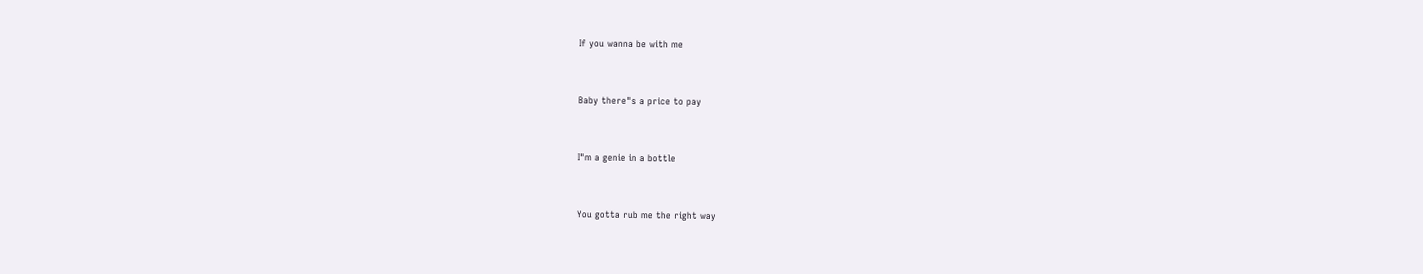If you wanna be with me


Baby there"s a price to pay


I"m a genie in a bottle


You gotta rub me the right way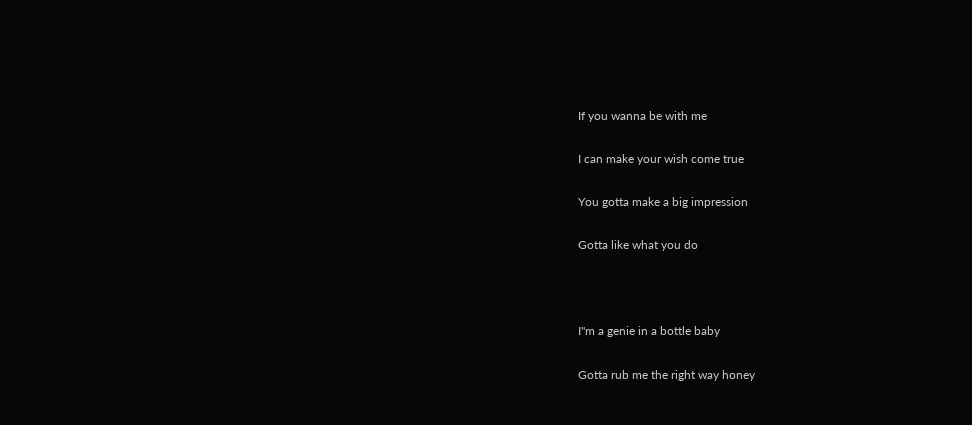If you wanna be with me


I can make your wish come true


You gotta make a big impression


Gotta like what you do





I"m a genie in a bottle baby


Gotta rub me the right way honey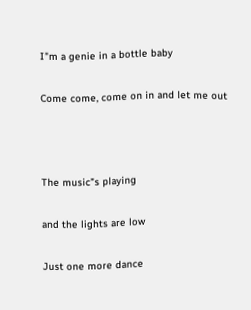I"m a genie in a bottle baby


Come come, come on in and let me out





The music"s playing


and the lights are low


Just one more dance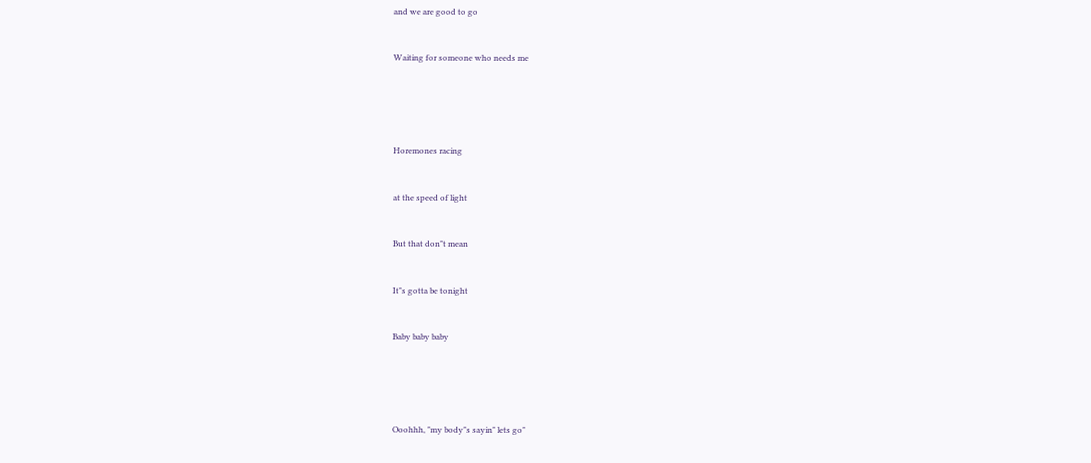and we are good to go


Waiting for someone who needs me





Horemones racing


at the speed of light


But that don"t mean


It"s gotta be tonight


Baby baby baby





Ooohhh, "my body"s sayin" lets go"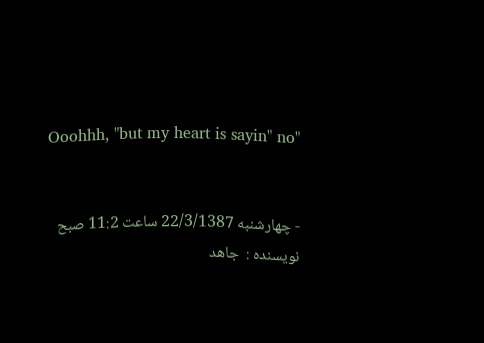Ooohhh, "but my heart is sayin" no"


- چهارشنبه 22/3/1387 ساعت 11:2 صبح
نويسنده :  جاهد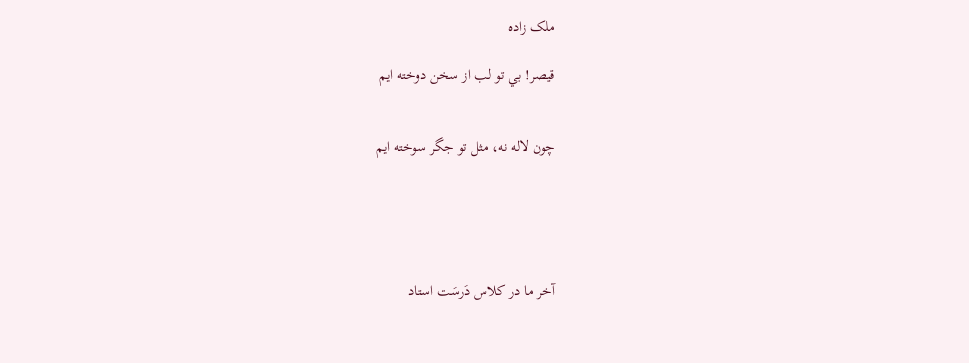ملک زاده

قيصر! بي تو لب از سخن دوخته ايم


چون لاله نه، مثل تو جگر سوخته ايم





آخر ما در کلاس دَرسَت استاد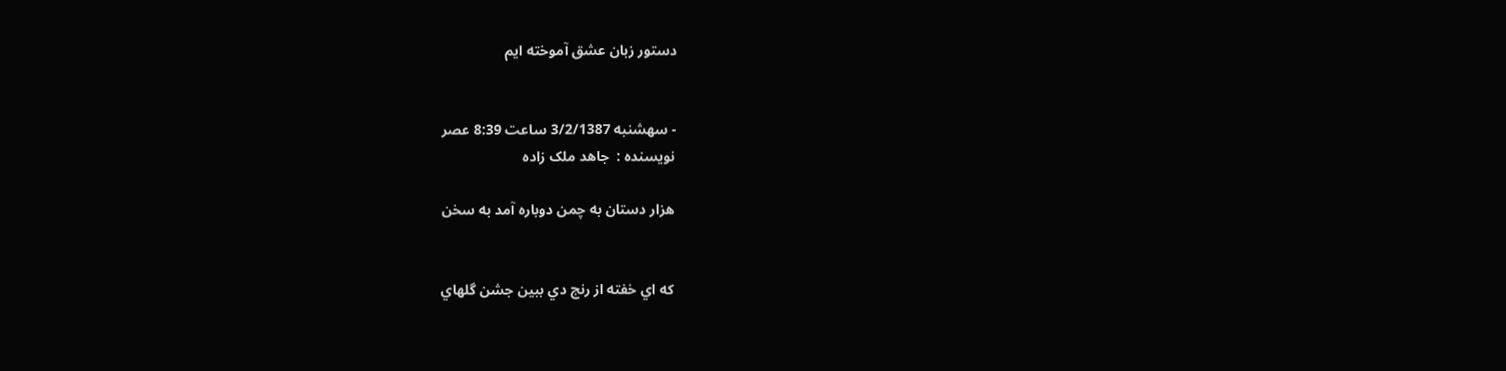دستور زبان عشق آموخته ايم


- سهشنبه 3/2/1387 ساعت 8:39 عصر
نويسنده :  جاهد ملک زاده

هزار دستان به چمن دوباره آمد به سخن


که اي خفته از رنج دي ببين جشن گلهاي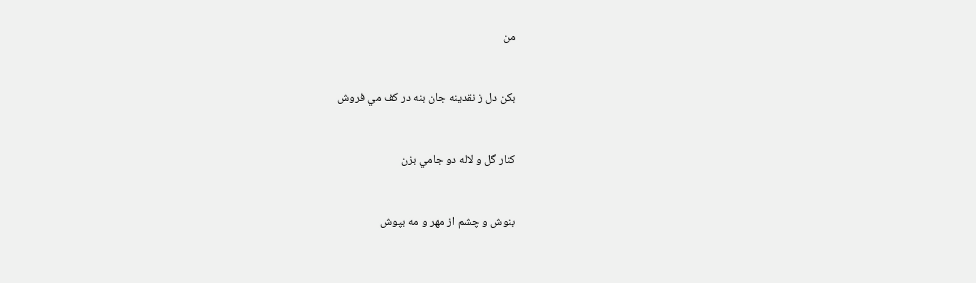من


بکن دل ز نقدينه جان بنه در کف مي فروش


کنار گل و لاله دو جامي بزن


بنوش و چشم از مهر و مه بپوش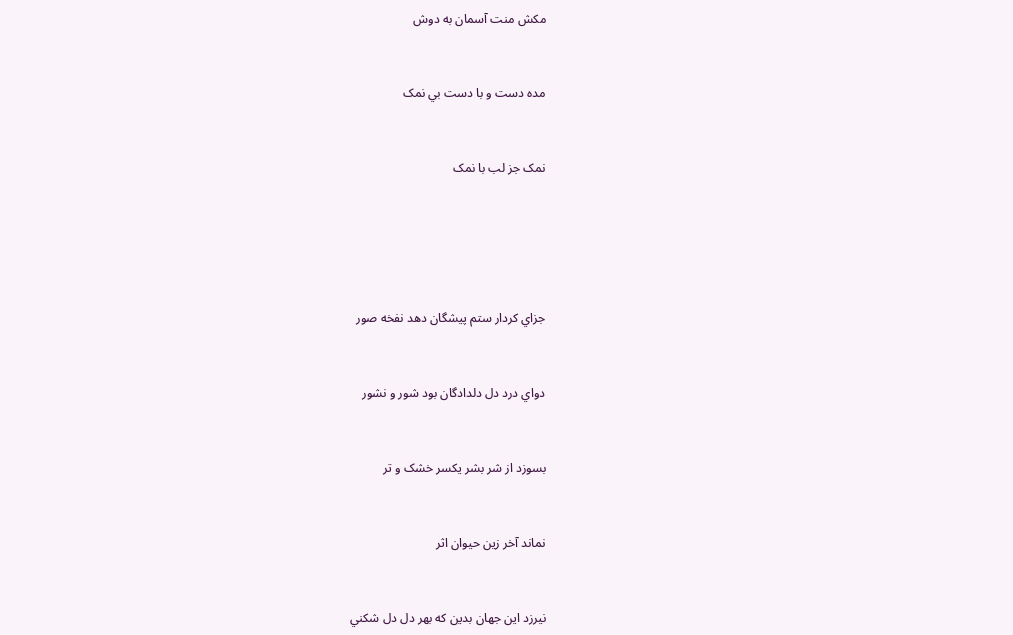مکش منت آسمان به دوش


مده دست و با دست بي نمک


نمک جز لب با نمک





جزاي کردار ستم پيشگان دهد نفخه صور


دواي درد دل دلدادگان بود شور و نشور


بسوزد از شر بشر يکسر خشک و تر


نماند آخر زين حيوان اثر


نيرزد اين جهان بدين که بهر دل دل شکني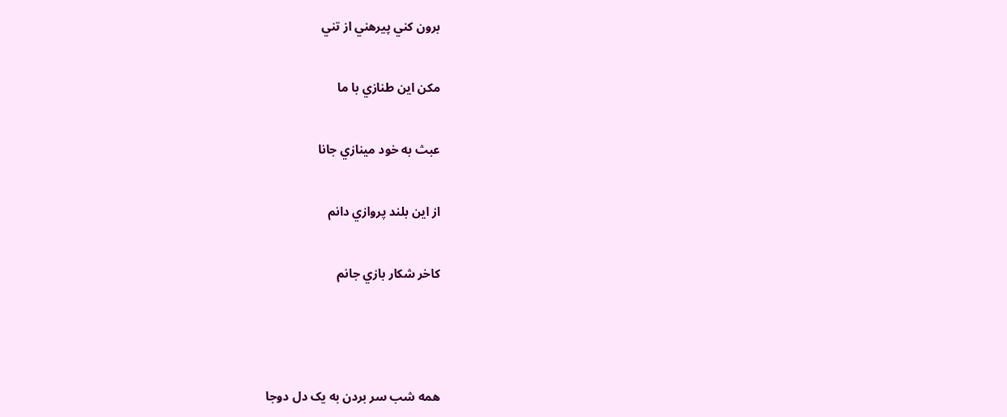برون کني پيرهني از تني


مکن اين طنازي با ما


عبث به خود مينازي جانا


از اين بلند پروازي دانم


کاخر شکار بازي جانم





همه شب سر بردن به يک دل دوجا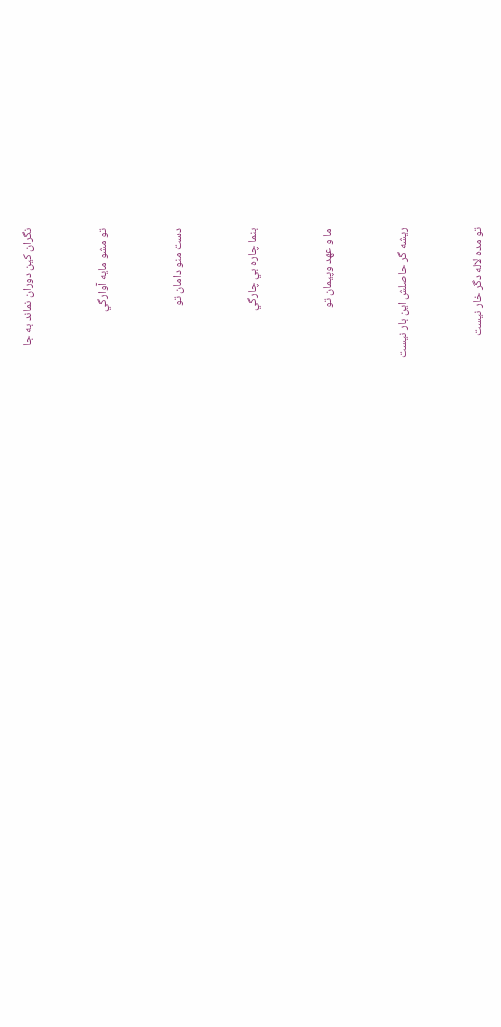نگران کين دوران نماند به جا


تو مشو مايه آوارگي


دست منو دامان تو


بنما چاره بي چارگي


ما و عهد وپيمان تو


ريشه گر حاصلش اين بار نيست


تو مده لاله دگر خار نيست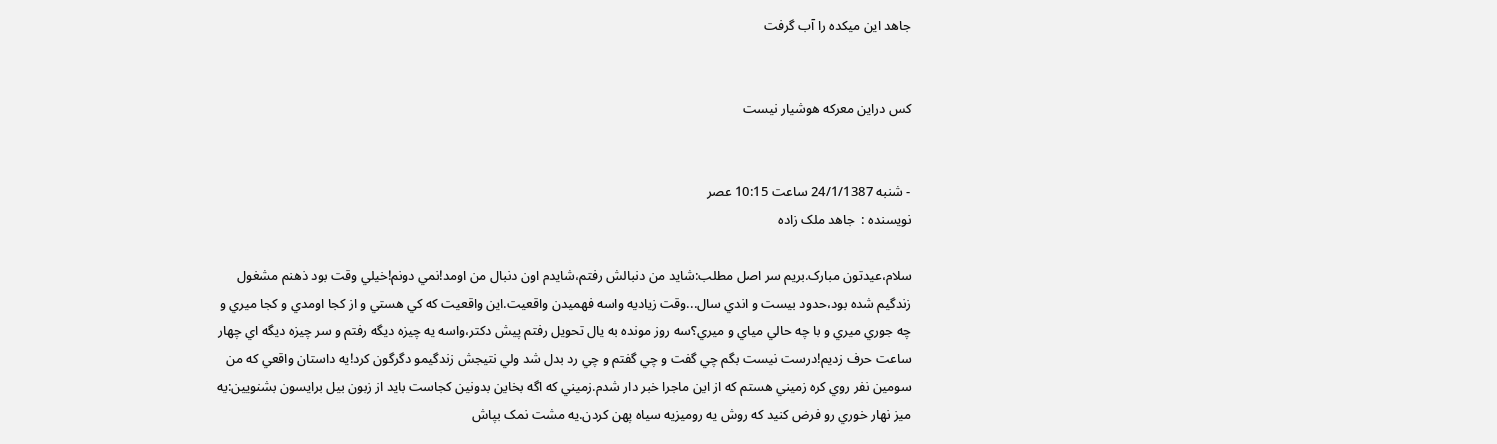جاهد اين ميکده را آب گرفت


کس دراين معرکه هوشيار نيست


- شنبه 24/1/1387 ساعت 10:15 عصر
نويسنده :  جاهد ملک زاده

سلام،عيدتون مبارک.بريم سر اصل مطلب:شايد من دنبالش رفتم،شايدم اون دنبال من اومد!نمي دونم!خيلي وقت بود ذهنم مشغول زندگيم شده بود،حدود بيست و اندي سال...وقت زياديه واسه فهميدن واقعيت.اين واقعيت که کي هستي و از کجا اومدي و کجا ميري و چه جوري ميري و با چه حالي مياي و ميري؟سه روز مونده به يال تحويل رفتم پيش دکتر،واسه يه چيزه ديگه رفتم و سر چيزه ديگه اي چهار ساعت حرف زديم!درست نيست بگم چي گفت و چي گفتم و چي رد بدل شد ولي نتيجش زندگيمو دگرگون کرد!يه داستان واقعي که من سومين نفر روي کره زميني هستم که از اين ماجرا خبر دار شدم.زميني که اگه بخاين بدونين کجاست بايد از زبون بيل برايسون بشنويين:يه ميز نهار خوري رو فرض کنيد که روش يه روميزيه سياه پهن کردن.يه مشت نمک بپاش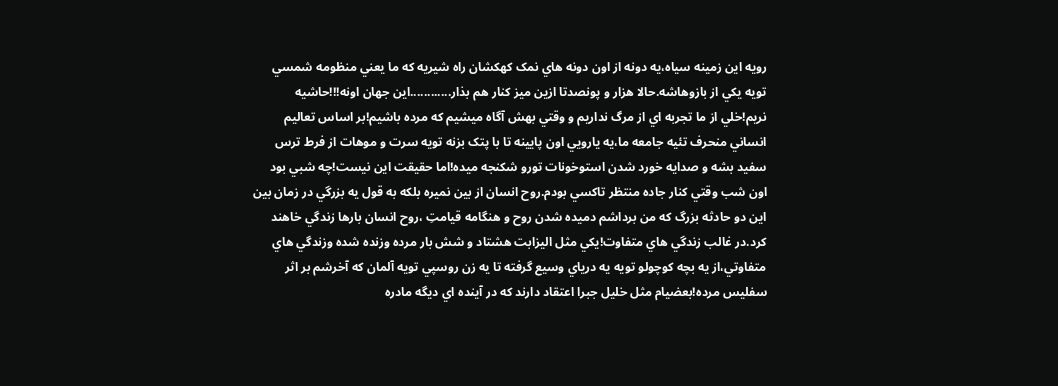رويه اين زمينه سياه،يه دونه از اون دونه هاي نمک کهکشان راه شيريه که ما يعني منظومه شمسي تويه يکي از بازوهاشه.حالا هزار و پونصدتا ازين ميز کنار هم بذار............اين جهان اونه!!!حاشيه نريم!خلي از ما تجربه اي از مرگ نداريم و وقتي بهش آگاه ميشيم که مرده باشيم!بر اساس تعاليم انساني منحرف تئيه جامعه ما،يه يارويي اون پايينه تا با پتک بزنه تويه سرت و موهات از فرط ترس سفيد بشه و صدايه خورد شدن استوخونات تورو شکنجه ميده!اما حقيقت اين نيست!چه شبي بود اون شب وقتي کنار جاده منتظر تاکسي بودم.روح انسان از بين نميره بلکه به قول يه بزرگي در زمان بين اين دو حادثه بزرگ که من برداشم دميده شدن روح و هنگامه قيامتِ ،روح انسان بارها زندگي خاهند کرد.در غالب زندگي هاي متفاوت!يکي مثل اليزابت هشتاد و شش بار مرده وزنده شده وزندگي هاي متفاوتي،از يه بچه کوچولو تويه يه درياي وسيع گرفته تا يه زن روسپي تويه آلمان که آخرشم بر اثر سفليس مرده!بعضيام مثل خليل جبرا اعتقاد دارند که در آينده اي ديگه مادره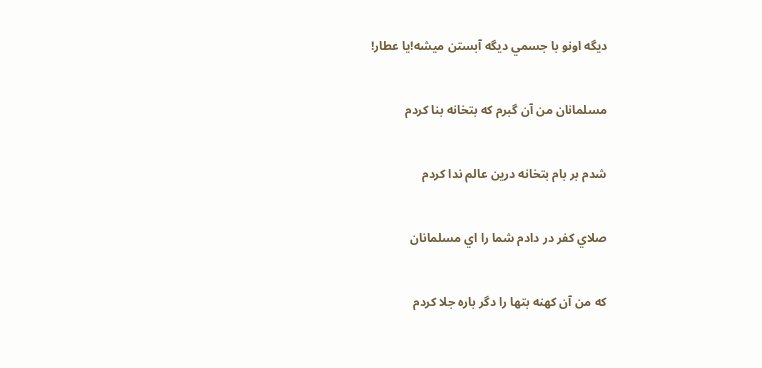ديگه اونو با جسمي ديگه آبستن ميشه!يا عطار!


مسلمانان من آن گبرم که بتخانه بنا کردم


شدم بر بام بتخانه درين عالم ندا کردم


صلاي کفر در دادم شما را اي مسلمانان


که من آن کهنه بتها را دگر باره جلا کردم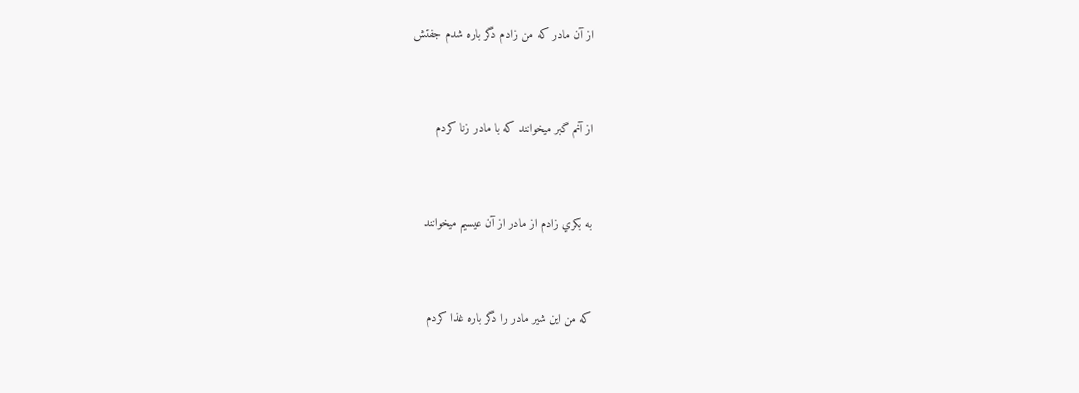از آن مادر که من زادم دگر باره شدم جفتش


از آنم گبر ميخوانند که با مادر زنا کردم


به بکري زادم از مادر از آن عيسيم ميخوانند


که من اين شير مادر را دگر باره غذا کردم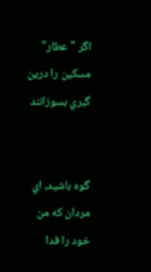اگر "عطار" مسکين را درين گبري بسوزانند


گوه باشيد، اي مردان که من خود را فدا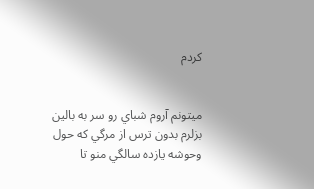کردم


ميتونم آروم شباي رو سر به بالين بزلرم بدون ترس از مرگي که حول وحوشه يازده سالگي منو تا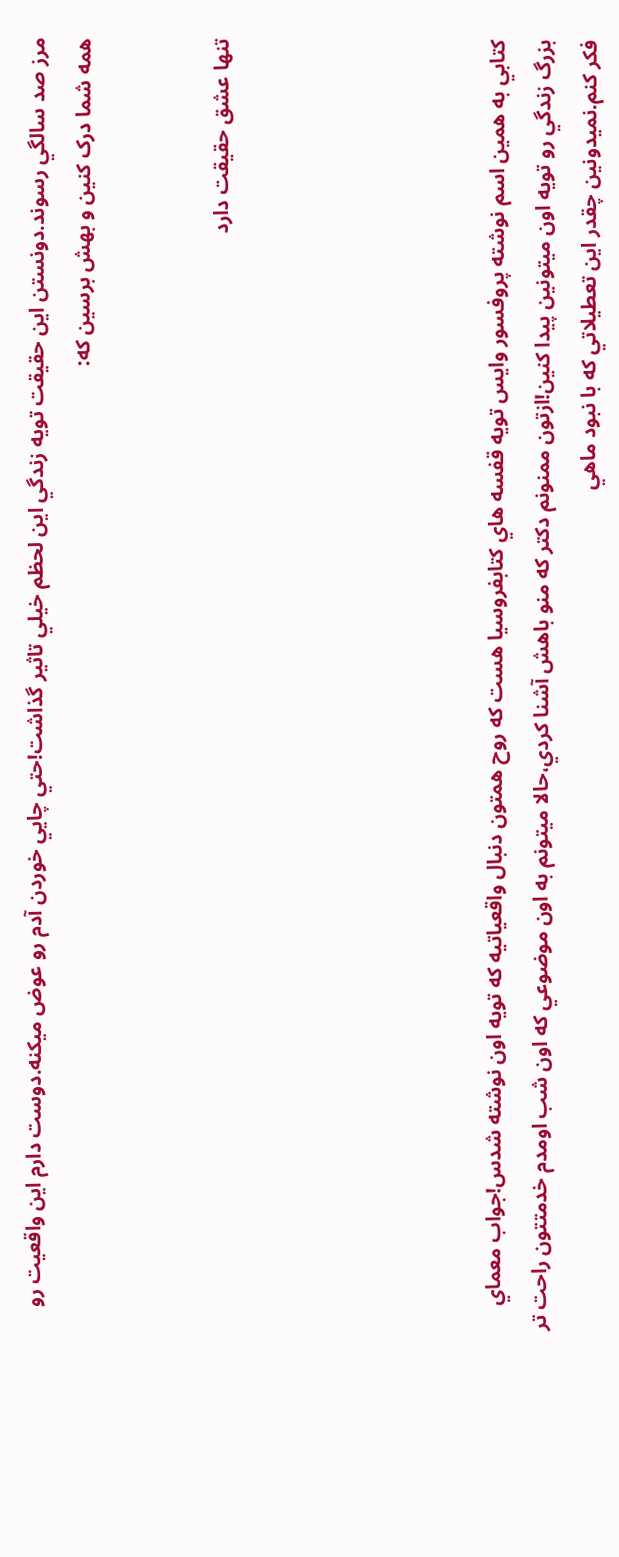مرز صد سالگي رسوند.دونستن اين حقيقت تويه زندگي اين لحظم خيلي تاثير گذاشت!حتي چايي خوردن آدم رو عوض ميکنه.دوست دارم اين واقعيت رو همه شما درک کنين و بهش برسين که:


تنها عشق حقيقت دارد





کتابي به همين اسم نوشته پروفسور وايس تويه قفسه هاي کتابفروسيا هست که روح همتون دنبال واقعياتيه که تويه اون نوشته شدس!جواب معماي بزرگ زندگي رو تويه اون ميتونين پيدا کنين!ازتون ممنونم دکتر که منو باهش آشنا کردي،حالا ميتونم به اون موضوعي که اون شب اومدم خدمتتون راحت تر فکر کنم.نميدونين چقدر اين تعطيلاتي که با نبود ماهي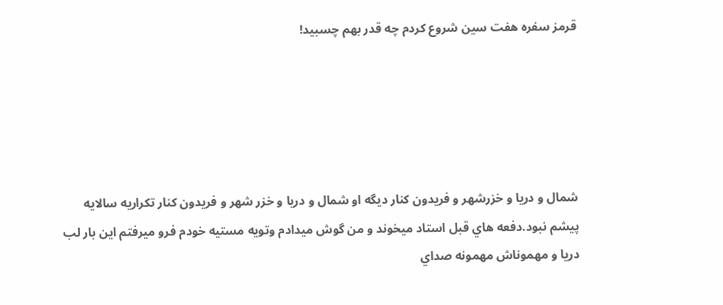قرمز سفره هفت سين شروع کردم چه قدر بهم چسبيد!





شمال و دريا و خزرشهر و فريدون کنار ديگه او شمال و دريا و خزر شهر و فريدون کنار تکراريه سالايه پيشم نبود.دفعه هاي قبل استاد ميخوند و من گوش ميدادم وتويه مستيه خودم فرو ميرفتم اين بار لب دريا و مهموناش مهمونه صداي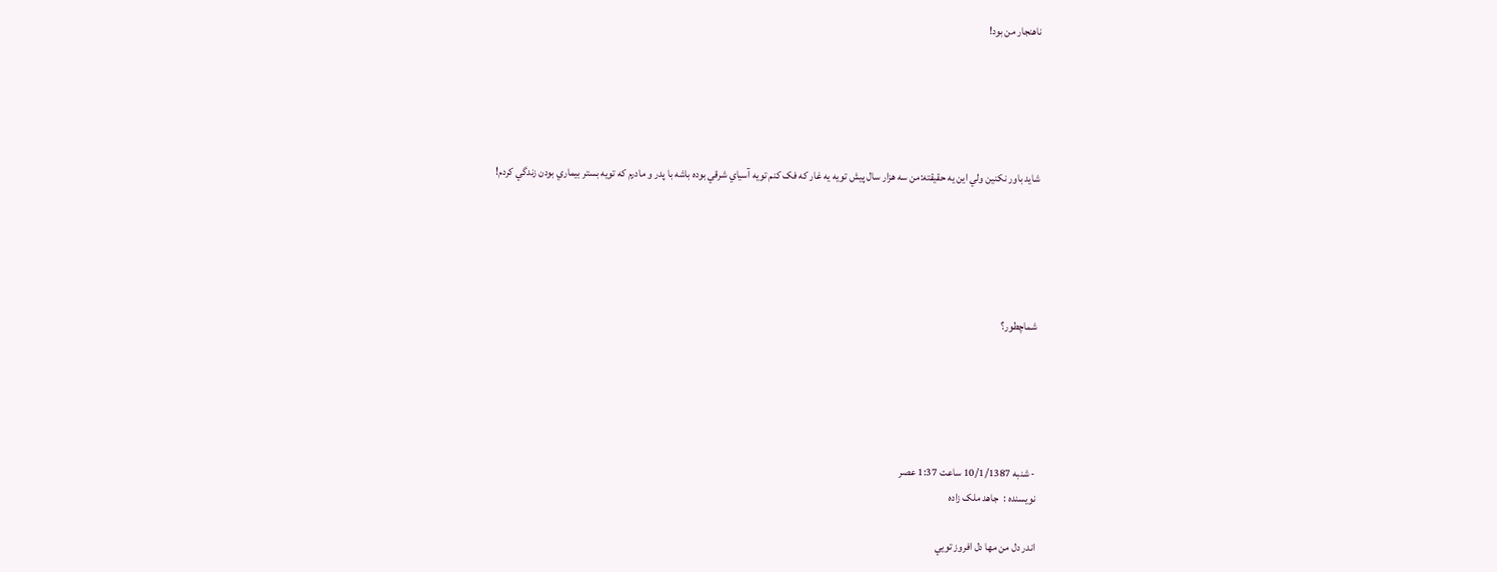ناهنجار من بود!





شايد باور نکنين ولي اين يه حقيقته:من سه هزار سال پيش تويه يه غار که فک کنم تويه آسياي شرقي بوده باشه با پدر و مادرم که تويه بستر بيماري بودن زندگي کردم!





شماچطور؟





- شنبه 10/1/1387 ساعت 1:37 عصر
نويسنده :  جاهد ملک زاده

اندر دل من مها دل افروز تويي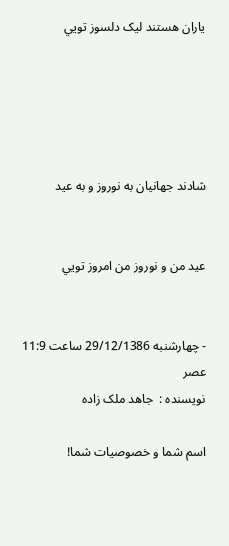ياران هستند ليک دلسوز تويي





شادند جهانيان به نوروز و به عيد


عيد من و نوروز من امروز تويي


- چهارشنبه 29/12/1386 ساعت 11:9 عصر
نويسنده :  جاهد ملک زاده

اسم شما و خصوصيات شما!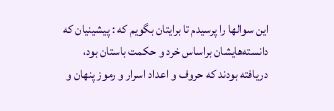اين سوالها را پرسيدم تا برايتان بگويم که : پيشينيان که دانسته‌هايشان براساس خرد و حکمت باستان بود، دريافته بودند که حروف و اعداد اسرار و رموز پنهان و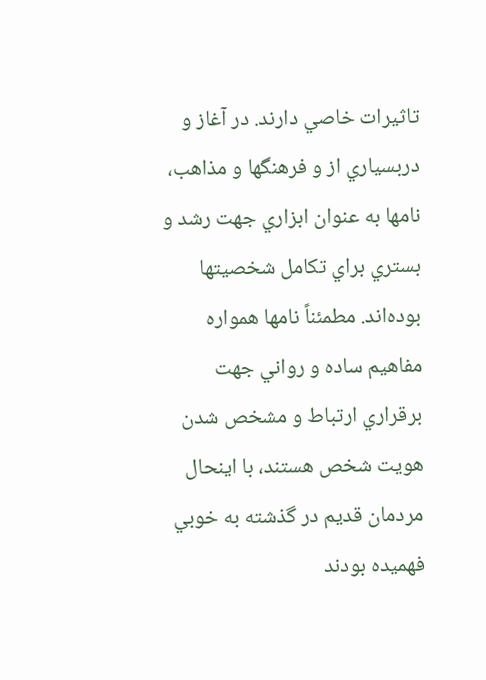تاثيرات خاصي دارند. در آغاز و دربسياري از و فرهنگها و مذاهب، نامها به عنوان ابزاري جهت رشد و بستري براي تکامل شخصيتها بوده‌اند. مطمئناً نامها همواره مفاهيم ساده و رواني جهت برقراري ارتباط و مشخص شدن هويت شخص هستند، با اينحال مردمان قديم در گذشته به خوبي فهميده بودند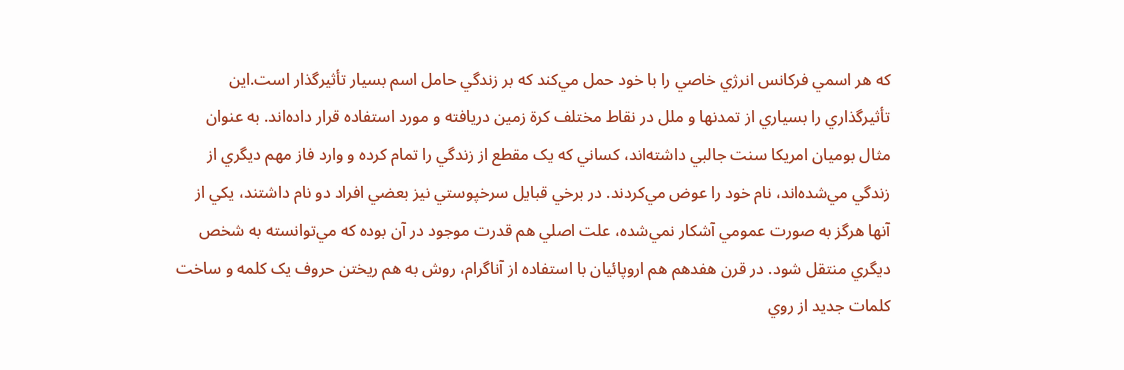که هر اسمي فرکانس انرژي خاصي را با خود حمل مي‌کند که بر زندگي حامل اسم بسيار تأثيرگذار است.اين تأثيرگذاري را بسياري از تمدنها و ملل در نقاط مختلف کرة زمين دريافته و مورد استفاده قرار داده‌اند. به عنوان مثال بوميان امريکا سنت جالبي داشته‌اند، کساني که يک مقطع از زندگي را تمام کرده و وارد فاز مهم ديگري از زندگي مي‌شده‌اند، نام خود را عوض مي‌کردند. در برخي قبايل سرخپوستي نيز بعضي افراد دو نام داشتند، يکي از آنها هرگز به صورت عمومي آشکار نمي‌شده، علت اصلي هم قدرت موجود در آن بوده که مي‌توانسته به شخص ديگري منتقل شود. در قرن هفدهم هم اروپائيان با استفاده از آناگرام، روش به هم ريختن حروف يک کلمه و ساخت کلمات جديد از روي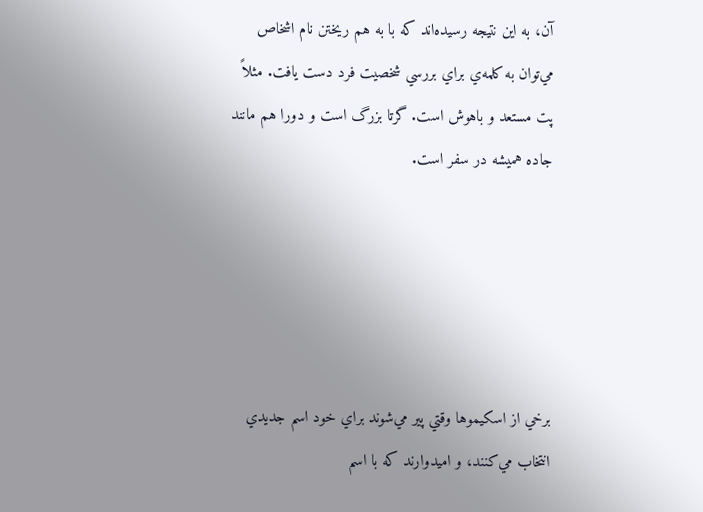آن، به اين نتيجه رسيده‌اند که با به هم ريختن نام اشخاص مي‌توان به کلمه‌ي براي بررسي شخصيت فرد دست يافت. مثلاً پت مستعد و باهوش است. گرتا بزرگ است و دورا هم مانند جاده هميشه در سفر است.





برخي از اسکيموها وقتي پير مي‌شوند براي خود اسم جديدي انتخاب مي‌کنند، و اميدوارند که با اسم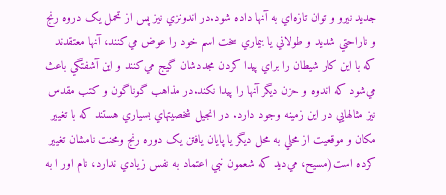جديد نيرو و توان تازه‌اي به آنها داده شود.در اندونزي نيز پس از تحمل يک دروه رنج و ناراحتي شديد و طولاني يا بيماري سخت اسم خود را عوض مي‌کنند، آنها معتقدند که با اين کار شيطان را براي پيدا کردن مجددشان گيج مي‌کنند و اين آشفتگي باعث مي‌شود که اندوه و حزن ديگر آنها را پيدا نکند.در مذاهب گوناگون و کتب مقدس نيز مثالهايي در اين زمينه وجود دارد. در انجيل شخصيتهاي بسياري هستند که با تغيير مکان و موقعيت از محلي به محل ديگر يا پايان يافتن يک دوره رنج ومحنت نامشان تغيير کرده است(مسيح، مي‌ديد که شعمون نبي اعتماد به نفس زيادي ندارد، نام اور ا به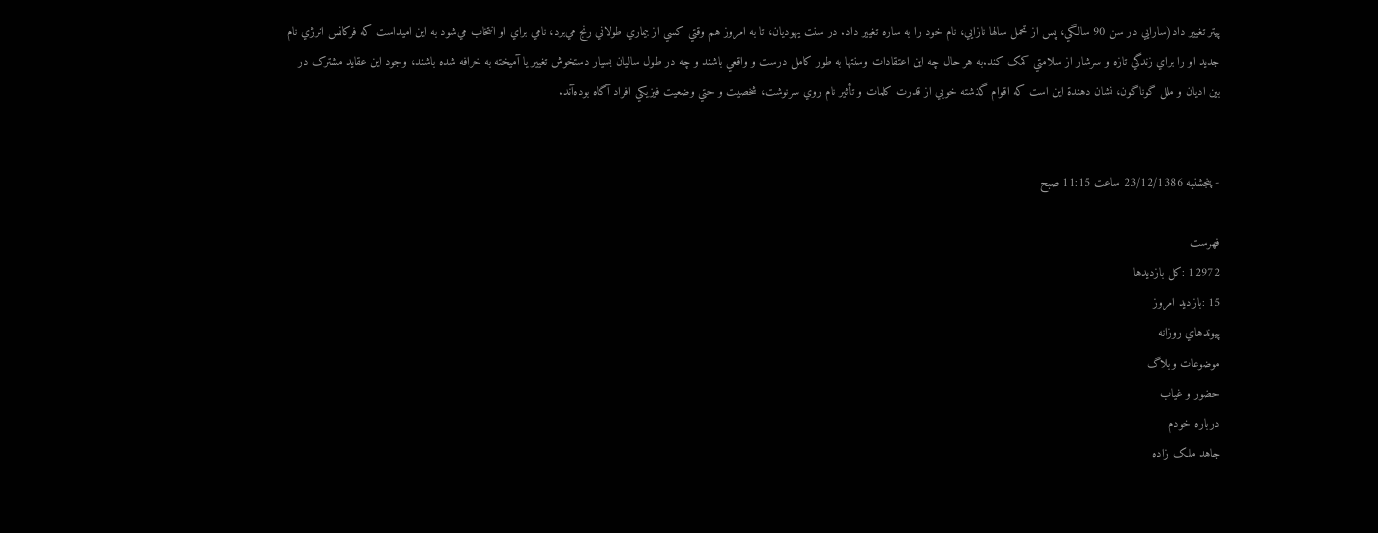پيتر تغيير داد(سارايي در سن 90 سالگي، پس از تحمل سالها نازايي، نام خود را به ساره تغيير داد. در سنت يهوديان، تا به امروز هم وقتي کسي از بيماري طولاني رنج مي‌برد، نامي براي او انتخاب مي‌شود به اين اميداست که فرکانس انرژي نام جديد او را براي زندگي تازه و سرشار از سلامتي کمک کند.به هر حال چه اين اعتقادات وسنتها به طور کامل درست و واقعي باشند و چه در طول ساليان بسيار دستخوش تغيير يا آميخته به خرافه شده باشند، وجود اين عقايد مشترک در بين اديان و ملل گوناگون، نشان دهندة اين است که اقوام گذشته خوبي از قدرت کلمات و تأثير نام روي سرنوشت، شخصيت و حتي وضعيت فيزيکي افراد آگاه بوده‌آند.


- پنجشنبه 23/12/1386 ساعت 11:15 صبح

فهرست
12972 :کل بازديدها
15 :بازديد امروز
پيوندهاي روزانه
موضوعات وبلاگ
حضور و غياب
درباره خودم
جاهد ملک زاده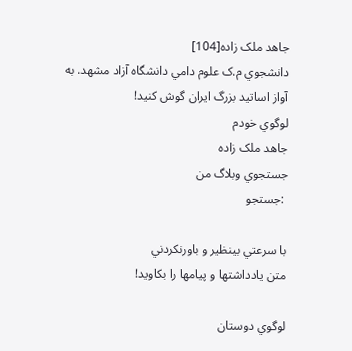جاهد ملک زاده[104]
دانشجوي م.ک علوم دامي دانشگاه آزاد مشهد. به آواز اساتيد بزرگ ايران گوش کنيد!
لوگوي خودم
جاهد ملک زاده
جستجوي وبلاگ من
 :جستجو

با سرعتي بينظير و باورنکردني
متن يادداشتها و پيامها را بکاويد!

لوگوي دوستان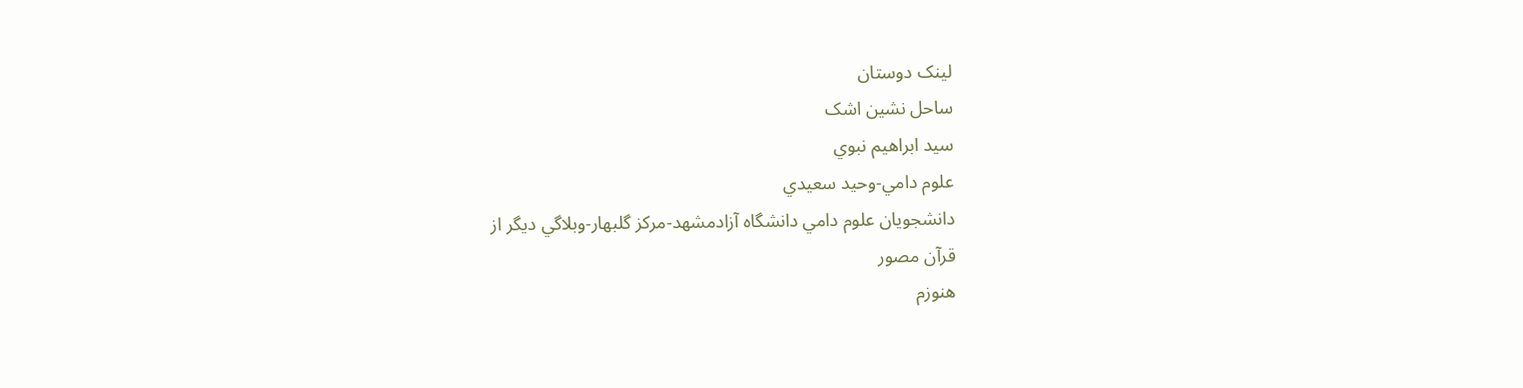لينک دوستان
ساحل نشين اشک
سيد ابراهيم نبوي
علوم دامي-وحيد سعيدي
دانشجويان علوم دامي دانشگاه آزادمشهد-مرکز گلبهار-وبلاگي ديگر از
قرآن مصور
هنوزم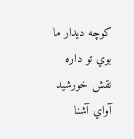کوچه ديدار ما بوي تو داره
نقش خورشيد
آواي آشنا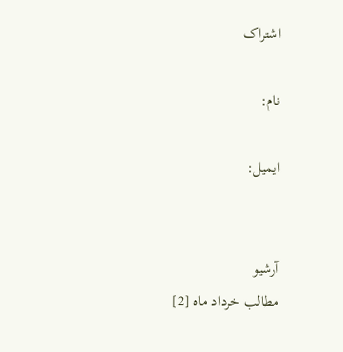اشتراک

نام:

ايميل:


آرشيو
مطالب خرداد ماه [2]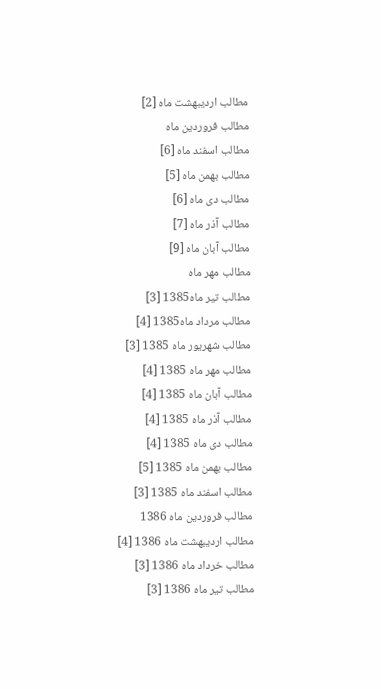مطالب ارديبهشت ماه [2]
مطالب فروردين ماه
مطالب اسفند ماه [6]
مطالب بهمن ماه [5]
مطالب دی ماه [6]
مطالب آذر ماه [7]
مطالب آبان ماه [9]
مطالب مهر ماه
مطالب تیر ماه1385 [3]
مطالب مرداد ماه1385 [4]
مطالب شهریور ماه 1385 [3]
مطالب مهر ماه 1385 [4]
مطالب آبان ماه 1385 [4]
مطالب آذر ماه 1385 [4]
مطالب دی ماه 1385 [4]
مطالب بهمن ماه 1385 [5]
مطالب اسفند ماه 1385 [3]
مطالب فروردین ماه 1386
مطالب اردیبهشت ماه 1386 [4]
مطالب خرداد ماه 1386 [3]
مطالب تیر ماه 1386 [3]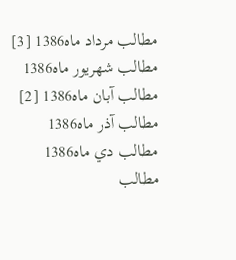مطالب مرداد ماه1386 [3]
مطالب شهريور ماه1386
مطالب آبان ماه1386 [2]
مطالب آذر ماه1386
مطالب دي ماه1386
مطالب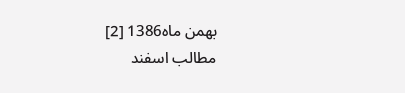بهمن ماه1386 [2]
مطالب اسفند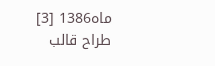ماه1386 [3]
طراح قالب